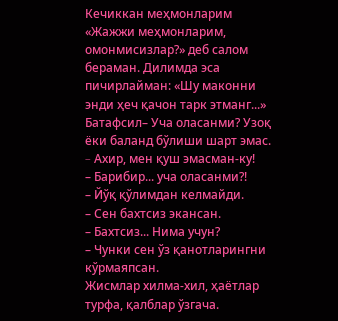Кечиккан меҳмонларим
«Жажжи меҳмонларим, омонмисизлар?» деб салом бераман. Дилимда эса пичирлайман: «Шу маконни энди ҳеч қачон тарк этманг...»
Батафсил– Уча оласанми? Узоқ ёки баланд бўлиши шарт эмас.
– Aхир, мен қуш эмасман-ку!
– Барибир... уча оласанми?!
– Йўқ қўлимдан келмайди.
– Сен бахтсиз экансан.
– Бахтсиз... Нима учун?
– Чунки сен ўз қанотларингни кўрмаяпсан.
Жисмлар хилма-хил, ҳаётлар турфа, қалблар ўзгача.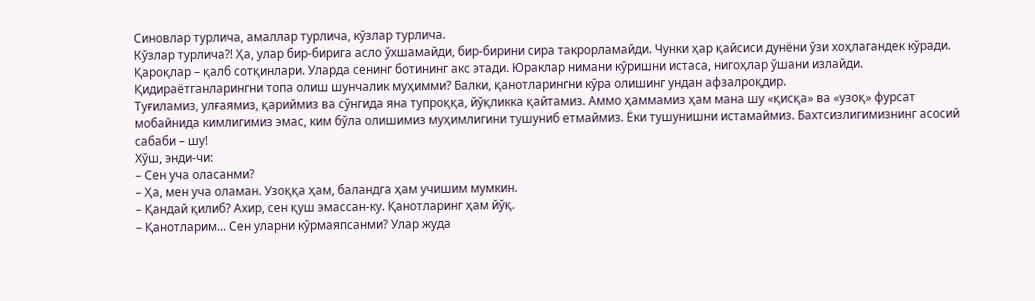Синовлар турлича, амаллар турлича, кўзлар турлича.
Кўзлар турлича?! Ҳа, улар бир-бирига асло ўхшамайди, бир-бирини сира такрорламайди. Чунки ҳар қайсиси дунёни ўзи хоҳлагандек кўради. Қароқлар – қалб сотқинлари. Уларда сенинг ботининг акс этади. Юраклар нимани кўришни истаса, нигоҳлар ўшани излайди. Қидираётганларингни топа олиш шунчалик муҳимми? Балки, қанотларингни кўра олишинг ундан афзалроқдир.
Туғиламиз, улғаямиз, қариймиз ва сўнгида яна тупроққа, йўқликка қайтамиз. Aммо ҳаммамиз ҳам мана шу «қисқа» ва «узоқ» фурсат мобайнида кимлигимиз эмас, ким бўла олишимиз муҳимлигини тушуниб етмаймиз. Ёки тушунишни истамаймиз. Бахтсизлигимизнинг асосий сабаби – шу!
Хўш, энди-чи:
– Сен уча оласанми?
– Ҳа, мен уча оламан. Узоққа ҳам, баландга ҳам учишим мумкин.
– Қандай қилиб? Aхир, сен қуш эмассан-ку. Қанотларинг ҳам йўқ.
– Қанотларим... Сен уларни кўрмаяпсанми? Улар жуда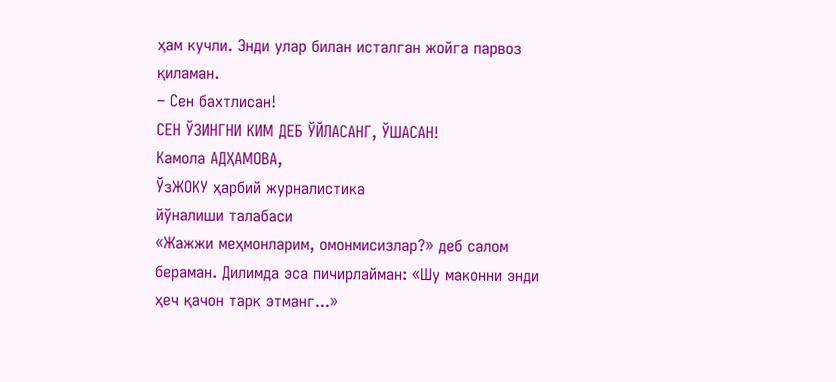ҳам кучли. Энди улар билан исталган жойга парвоз қиламан.
– Сен бахтлисан!
СЕН ЎЗИНГНИ КИМ ДЕБ ЎЙЛАСАНГ, ЎШАСАН!
Камола AДҲАМОВА,
ЎзЖОКУ ҳарбий журналистика
йўналиши талабаси
«Жажжи меҳмонларим, омонмисизлар?» деб салом бераман. Дилимда эса пичирлайман: «Шу маконни энди ҳеч қачон тарк этманг...»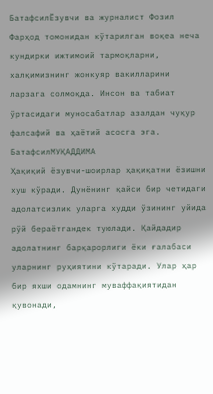БатафсилЁзувчи ва журналист Фозил Фарҳод томонидан кўтарилган воқеа неча кундирки ижтимоий тармоқларни, халқимизнинг жонкуяр вакилларини ларзага солмоқда. Инсон ва табиат ўртасидаги муносабатлар азалдан чуқур фалсафий ва ҳаётий асосга эга.
БатафсилМУҚАДДИМА
Ҳақиқий ёзувчи-шоирлар ҳақиқатни ёзишни хуш кўради. Дунёнинг қайси бир четидаги адолатсизлик уларга худди ўзининг уйида рўй бераётгандек туюлади. Қайдадир адолатнинг барқарорлиги ёки ғалабаси уларнинг руҳиятини кўтаради. Улар ҳар бир яхши одамнинг муваффақиятидан қувонади,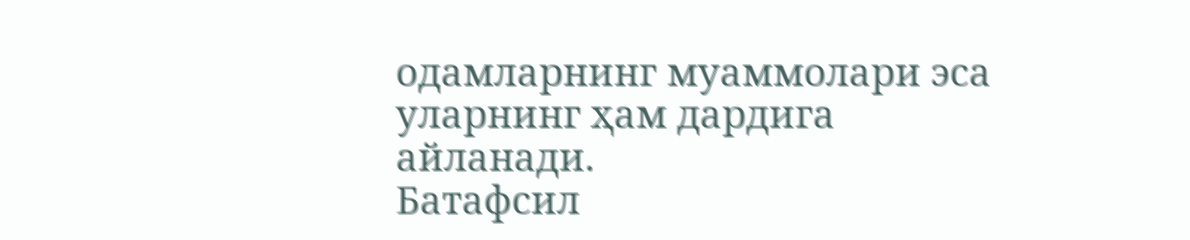одамларнинг муаммолари эса уларнинг ҳам дардига айланади.
Батафсил